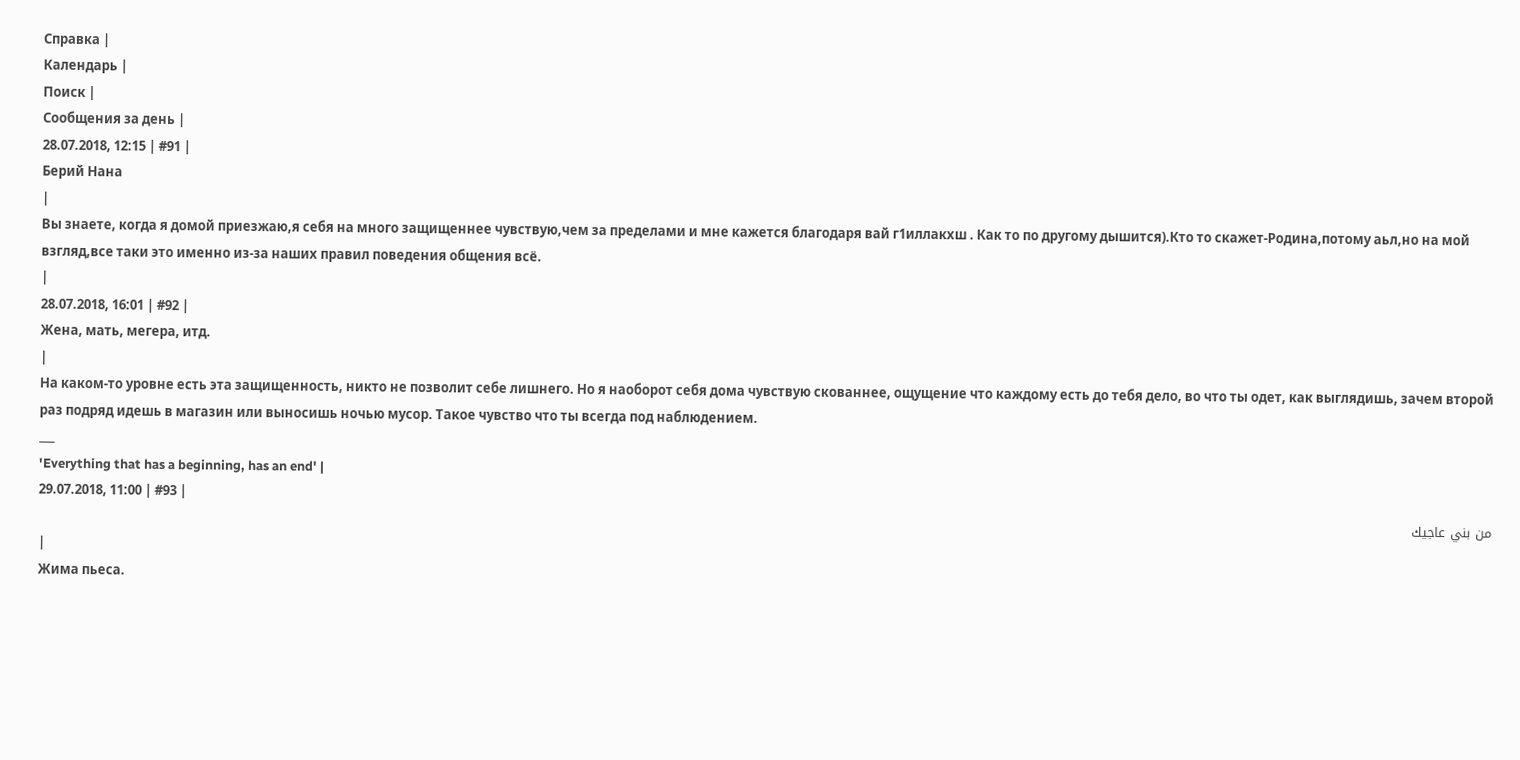Справка |
Календарь |
Поиск |
Сообщения за день |
28.07.2018, 12:15 | #91 |
Берий Нана
|
Вы знаете, когда я домой приезжаю,я себя на много защищеннее чувствую,чем за пределами и мне кажется благодаря вай г1иллакхш . Как то по другому дышится).Кто то скажет-Родина,потому аьл,но на мой взгляд,все таки это именно из-за наших правил поведения общения всё.
|
28.07.2018, 16:01 | #92 |
Жена, мать, мегера, итд.
|
На каком-то уровне есть эта защищенность, никто не позволит себе лишнего. Но я наоборот себя дома чувствую скованнее, ощущение что каждому есть до тебя дело, во что ты одет, как выглядишь, зачем второй раз подряд идешь в магазин или выносишь ночью мусор. Такое чувство что ты всегда под наблюдением.
___
'Everything that has a beginning, has an end' |
29.07.2018, 11:00 | #93 |
من بني عاجيك
|
Жима пьеса.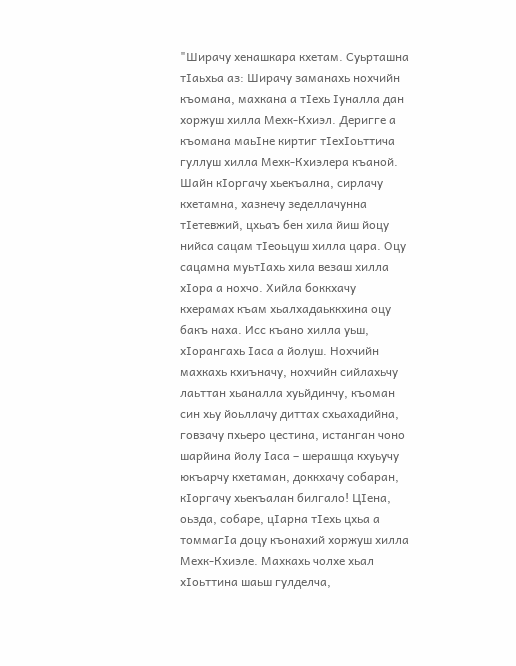"Ширачу хенашкара кхетам. Суьрташна тIаьхьа аз: Ширачу заманахь нохчийн къомана, махкана а тIехь Iуналла дан хоржуш хилла Мехк-Кхиэл. Деригге а къомана маьIне киртиг тIехIоьттича гуллуш хилла Мехк-Кхиэлера къаной. Шайн кIоргачу хьекъална, сирлачу кхетамна, хазнечу зеделлачунна тIетевжий, цхьаъ бен хила йиш йоцу нийса сацам тIеоьцуш хилла цара. Оцу сацамна муьтIахь хила везаш хилла хIора а нохчо. Хийла боккхачу кхерамах къам хьалхадаьккхина оцу бакъ наха. Исс къано хилла уьш, хIорангахь Iаса а йолуш. Нохчийн махкахь кхиъначу, нохчийн сийлахьчу лаьттан хьаналла хуьйдинчу, къоман син хьу йоьллачу диттах схьахадийна, говзачу пхьеро цестина, истанган чоно шарйина йолу Iаса – шерашца кхуьучу юкъарчу кхетаман, доккхачу собаран, кIоргачу хьекъалан билгало! ЦIена, оьзда, собаре, цIарна тIехь цхьа а томмагIа доцу къонахий хоржуш хилла Мехк-Кхиэле. Махкахь чолхе хьал хIоьттина шаьш гулделча,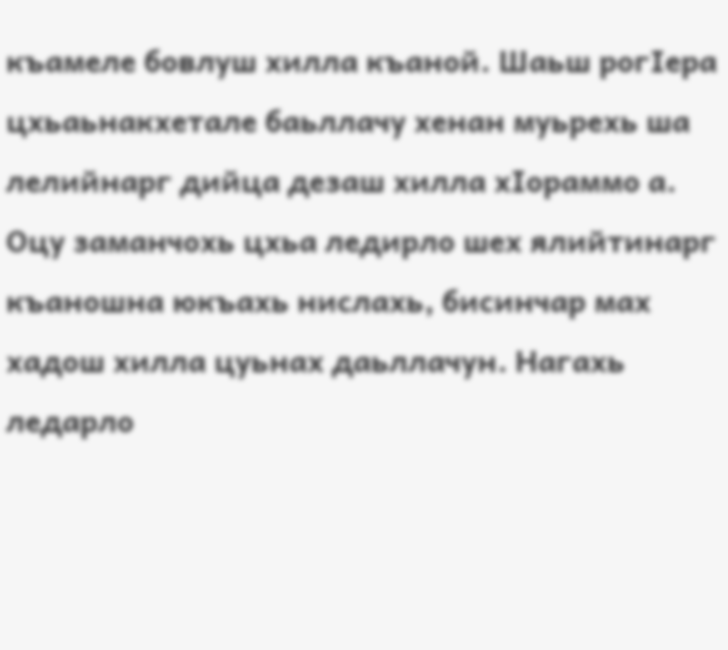къамеле бовлуш хилла къаной. Шаьш рогIера цхьаьнакхетале баьллачу хенан муьрехь ша лелийнарг дийца дезаш хилла хIораммо а. Оцу заманчохь цхьа ледирло шех ялийтинарг къаношна юкъахь нислахь, бисинчар мах хадош хилла цуьнах даьллачун. Нагахь ледарло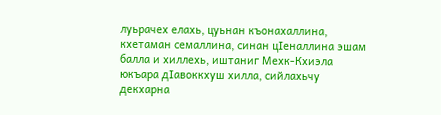луьрачех елахь, цуьнан къонахаллина, кхетаман семаллина, синан цIеналлина эшам балла и хиллехь, иштаниг Мехк-Кхиэла юкъара дIавоккхуш хилла, сийлахьчу декхарна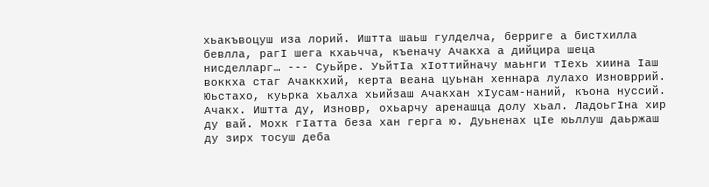хьакъвоцуш иза лорий. Иштта шаьш гулделча, берриге а бистхилла бевлла, рагI шега кхаьчча, къеначу Ачакха а дийцира шеца нисделларг… --- Суьйре. УьйтIа хIоттийначу маьнги тIехь хиина Iаш воккха стаг Ачаккхий, керта веана цуьнан хеннара лулахо Изновррий. Юьстахо, куьрка хьалха хьийзаш Ачакхан хIусам-наний, къона нуссий. Ачакх. Иштта ду, Изновр, охьарчу аренашца долу хьал. ЛадоьгIна хир ду вай. Мохк гIатта беза хан герга ю. Дуьненах цIе юьллуш даьржаш ду зирх тосуш деба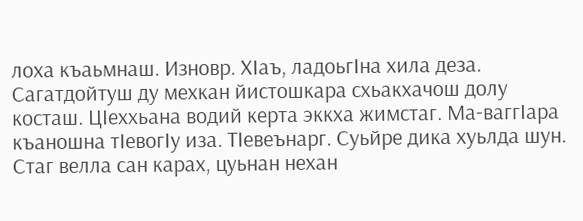лоха къаьмнаш. Изновр. ХIаъ, ладоьгIна хила деза. Сагатдойтуш ду мехкан йистошкара схьакхачош долу косташ. ЦIеххьана водий керта эккха жимстаг. Ма-ваггIара къаношна тIевогIу иза. ТIевеънарг. Суьйре дика хуьлда шун. Стаг велла сан карах, цуьнан нехан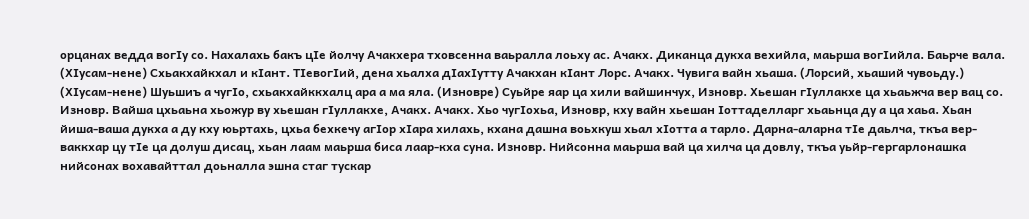орцанах ведда вогIу со. Нахалахь бакъ цIе йолчу Ачакхера тховсенна ваьралла лоьху ас. Ачакх. Диканца дукха вехийла, маьрша вогIийла. Баьрче вала. (ХIусам-нене) Схьакхайкхал и кIант. ТIевогIий, дена хьалха дIахIутту Ачакхан кIант Лорс. Ачакх. Чувига вайн хьаша. (Лорсий, хьаший чувоьду.) (ХIусам-нене) Шуьшиъ а чугIо, схьакхайккхалц ара а ма яла. (Изновре) Суьйре яар ца хили вайшинчух, Изновр. Хьешан гIуллакхе ца хьаьжча вер вац со. Изновр. Вайша цхьаьна хьожур ву хьешан гIуллакхе, Ачакх. Ачакх. Хьо чугIохьа, Изновр, кху вайн хьешан Iоттаделларг хьаьнца ду а ца хаьа. Хьан йиша-ваша дукха а ду кху юьртахь, цхьа бехкечу агIор хIара хилахь, кхана дашна воьхкуш хьал хIотта а тарло. Дарна-аларна тIе даьлча, ткъа вер-ваккхар цу тIе ца долуш дисац, хьан лаам маьрша биса лаар-кха суна. Изновр. Нийсонна маьрша вай ца хилча ца довлу, ткъа уьйр-гергарлонашка нийсонах вохавайттал доьналла эшна стаг тускар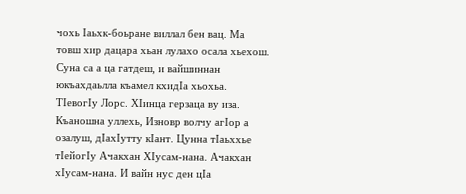чохь Iаьхк-боьране виллал бен вац. Ма товш хир дацара хьан лулахо осала хьехош. Суна са а ца гатдеш, и вайшиннан юкъахдаьлла къамел кхидIа хьохьа. ТIевогIу Лорс. ХIинца герзаца ву иза. Къаношна уллехь, Изновр волчу агIор а озалуш, дIахIутту кIант. Цунна тIаьххье тIейогIу Ачакхан ХIусам-нана. Ачакхан хIусам-нана. И вайн нус ден цIа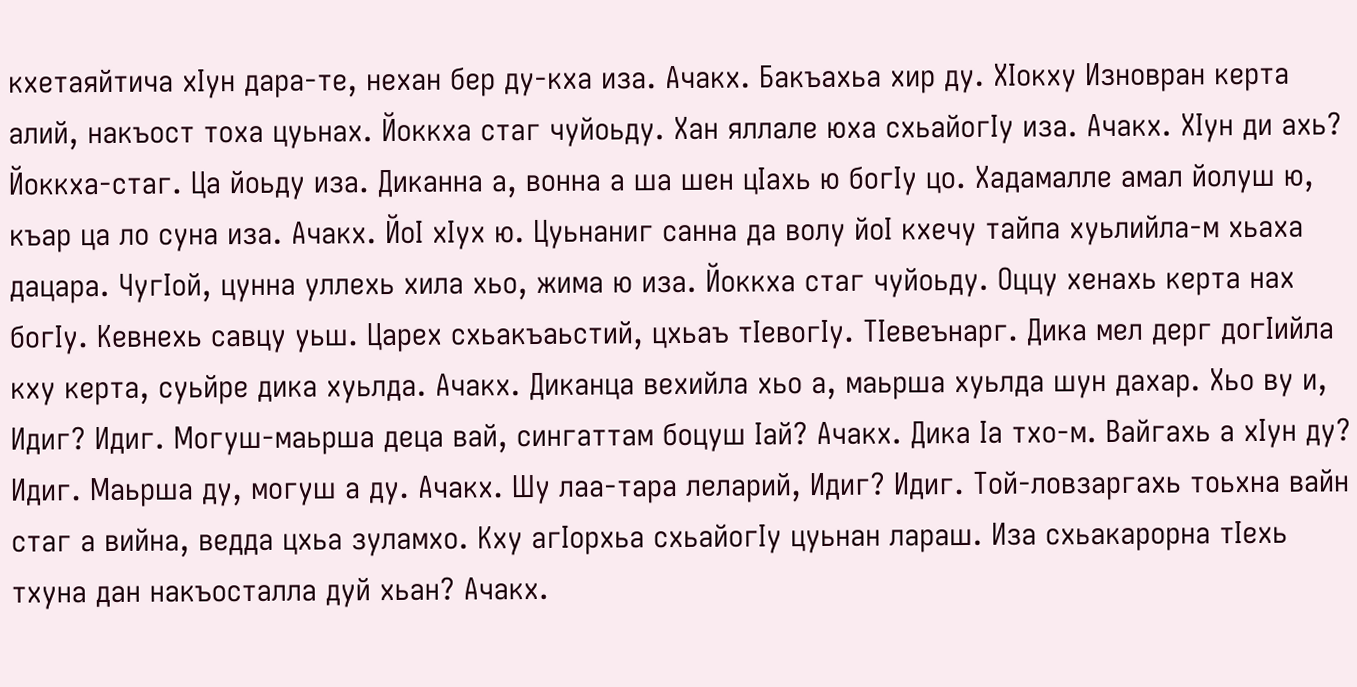кхетаяйтича хIун дара-те, нехан бер ду-кха иза. Ачакх. Бакъахьа хир ду. ХIокху Изновран керта алий, накъост тоха цуьнах. Йоккха стаг чуйоьду. Хан яллале юха схьайогIу иза. Ачакх. ХIун ди ахь? Йоккха-стаг. Ца йоьду иза. Диканна а, вонна а ша шен цIахь ю богIу цо. Хадамалле амал йолуш ю, къар ца ло суна иза. Ачакх. ЙоI хIух ю. Цуьнаниг санна да волу йоI кхечу тайпа хуьлийла-м хьаха дацара. ЧугIой, цунна уллехь хила хьо, жима ю иза. Йоккха стаг чуйоьду. Оццу хенахь керта нах богIу. Кевнехь савцу уьш. Царех схьакъаьстий, цхьаъ тIевогIу. ТIевеънарг. Дика мел дерг догIийла кху керта, суьйре дика хуьлда. Ачакх. Диканца вехийла хьо а, маьрша хуьлда шун дахар. Хьо ву и, Идиг? Идиг. Могуш-маьрша деца вай, сингаттам боцуш Iай? Ачакх. Дика Iа тхо-м. Вайгахь а хIун ду? Идиг. Маьрша ду, могуш а ду. Ачакх. Шу лаа-тара леларий, Идиг? Идиг. Той-ловзаргахь тоьхна вайн стаг а вийна, ведда цхьа зуламхо. Кху агIорхьа схьайогIу цуьнан лараш. Иза схьакарорна тIехь тхуна дан накъосталла дуй хьан? Ачакх.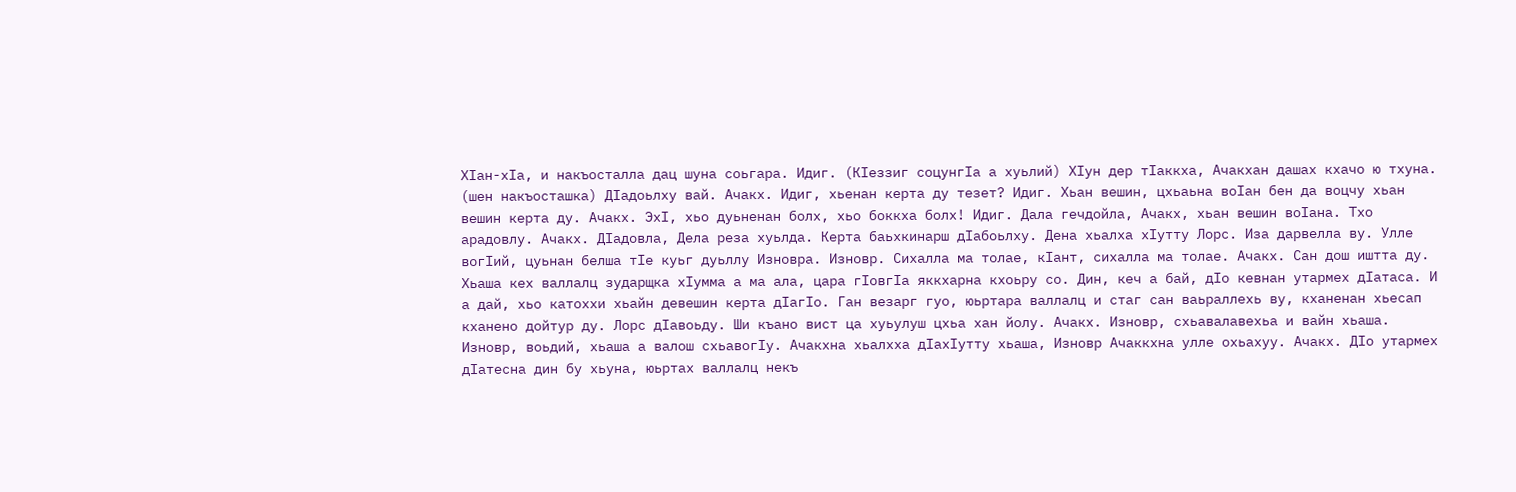ХIан-хIа, и накъосталла дац шуна соьгара. Идиг. (КIеззиг соцунгIа а хуьлий) ХIун дер тIаккха, Ачакхан дашах кхачо ю тхуна. (шен накъосташка) ДIадоьлху вай. Ачакх. Идиг, хьенан керта ду тезет? Идиг. Хьан вешин, цхьаьна воIан бен да воцчу хьан вешин керта ду. Ачакх. ЭхI, хьо дуьненан болх, хьо боккха болх! Идиг. Дала гечдойла, Ачакх, хьан вешин воIана. Тхо арадовлу. Ачакх. ДIадовла, Дела реза хуьлда. Керта баьхкинарш дIабоьлху. Дена хьалха хIутту Лорс. Иза дарвелла ву. Улле вогIий, цуьнан белша тIе куьг дуьллу Изновра. Изновр. Сихалла ма толае, кIант, сихалла ма толае. Ачакх. Сан дош иштта ду. Хьаша кех валлалц зударщка хIумма а ма ала, цара гIовгIа яккхарна кхоьру со. Дин, кеч а бай, дIо кевнан утармех дIатаса. И а дай, хьо катоххи хьайн девешин керта дIагIо. Ган везарг гуо, юьртара валлалц и стаг сан ваьраллехь ву, кханенан хьесап кханено дойтур ду. Лорс дIавоьду. Ши къано вист ца хуьулуш цхьа хан йолу. Ачакх. Изновр, схьавалавехьа и вайн хьаша. Изновр, воьдий, хьаша а валош схьавогIу. Ачакхна хьалхха дIахIутту хьаша, Изновр Ачаккхна улле охьахуу. Ачакх. ДIо утармех дIатесна дин бу хьуна, юьртах валлалц некъ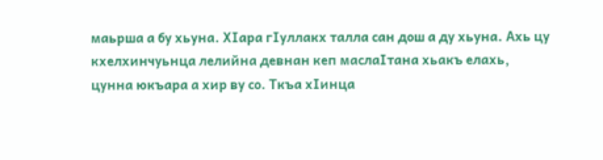маьрша а бу хьуна. ХIара гIуллакх талла сан дош а ду хьуна. Ахь цу кхелхинчуьнца лелийна девнан кеп маслаIтана хьакъ елахь, цунна юкъара а хир ву со. Ткъа хIинца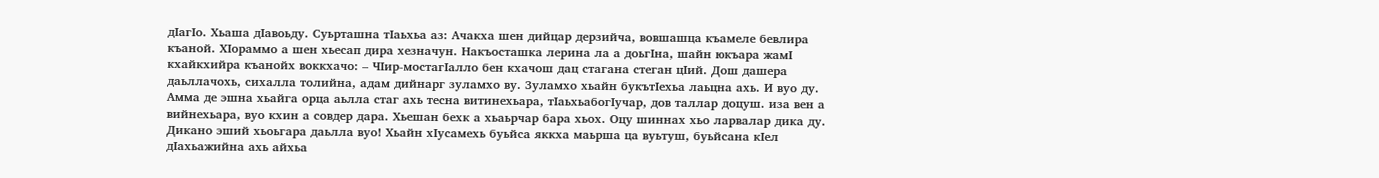дIагIо. Хьаша дIавоьду. Суьрташна тIаьхьа аз: Ачакха шен дийцар дерзийча, вовшашца къамеле бевлира къаной. ХIораммо а шен хьесап дира хезначун. Накъосташка лерина ла а доьгIна, шайн юкъара жамI кхайкхийра къанойх воккхачо: – ЧIир-мостагIалло бен кхачош дац стагана стеган цIий. Дош дашера даьллачохь, сихалла толийна, адам дийнарг зуламхо ву. Зуламхо хьайн букътIехьа лаьцна ахь. И вуо ду. Амма де эшна хьайга орца аьлла стаг ахь тесна витинехьара, тIаьхьабогIучар, дов таллар доцуш. иза вен а вийнехьара, вуо кхин а совдер дара. Хьешан бехк а хьаьрчар бара хьох. Оцу шиннах хьо ларвалар дика ду. Дикано эший хьоьгара даьлла вуо! Хьайн хIусамехь буьйса яккха маьрша ца вуьтуш, буьйсана кIел дIахьажийна ахь айхьа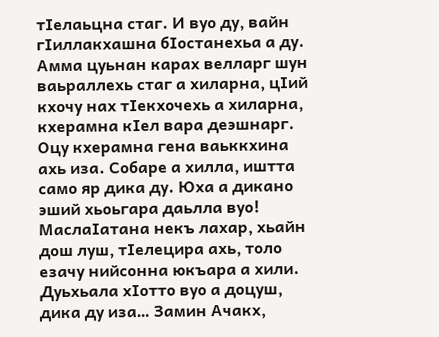тIелаьцна стаг. И вуо ду, вайн гIиллакхашна бIостанехьа а ду. Амма цуьнан карах велларг шун ваьраллехь стаг а хиларна, цIий кхочу нах тIекхочехь а хиларна, кхерамна кIел вара деэшнарг. Оцу кхерамна гена ваьккхина ахь иза. Собаре а хилла, иштта само яр дика ду. Юха а дикано эший хьоьгара даьлла вуо! МаслаIатана некъ лахар, хьайн дош луш, тIелецира ахь, толо езачу нийсонна юкъара а хили. Дуьхьала хIотто вуо а доцуш, дика ду иза… Замин Ачакх,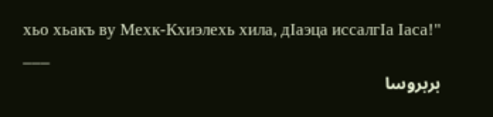хьо хьакъ ву Мехк-Кхиэлехь хила, дIаэца иссалгIа Iаса!"
___
بربروسا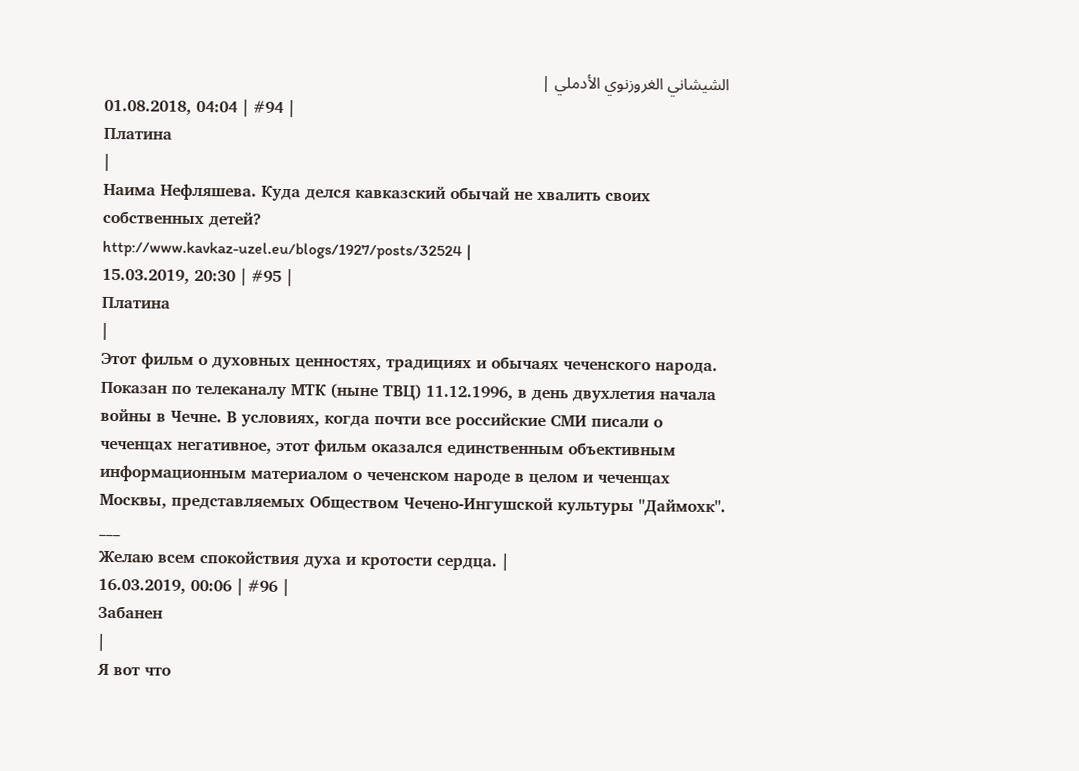الشيشاني الغروزنوي الأدملي |
01.08.2018, 04:04 | #94 |
Платина
|
Наима Нефляшева. Куда делся кавказский обычай не хвалить своих собственных детей?
http://www.kavkaz-uzel.eu/blogs/1927/posts/32524 |
15.03.2019, 20:30 | #95 |
Платина
|
Этот фильм о духовных ценностях, традициях и обычаях чеченского народа. Показан по телеканалу МТК (ныне ТВЦ) 11.12.1996, в день двухлетия начала войны в Чечне. В условиях, когда почти все российские СМИ писали о чеченцах негативное, этот фильм оказался единственным объективным информационным материалом о чеченском народе в целом и чеченцах Москвы, представляемых Обществом Чечено-Ингушской культуры "Даймохк".
___
Желаю всем спокойствия духа и кротости сердца. |
16.03.2019, 00:06 | #96 |
Забанен
|
Я вот что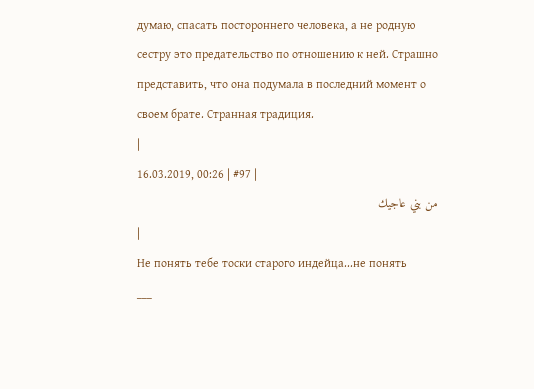думаю, спасать постороннего человека, а не родную сестру это предательство по отношению к ней. Страшно представить, что она подумала в последний момент о своем брате. Странная традиция.
|
16.03.2019, 00:26 | #97 |
من بني عاجيك
|
Не понять тебе тоски старого индейца...не понять
___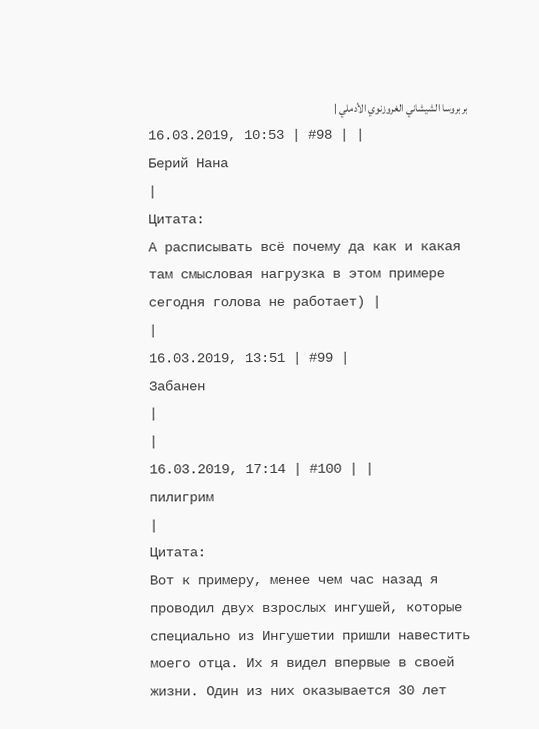بربروسا الشيشاني الغروزنوي الأدملي |
16.03.2019, 10:53 | #98 | |
Берий Нана
|
Цитата:
А расписывать всё почему да как и какая там смысловая нагрузка в этом примере сегодня голова не работает) |
|
16.03.2019, 13:51 | #99 |
Забанен
|
|
16.03.2019, 17:14 | #100 | |
пилигрим
|
Цитата:
Вот к примеру, менее чем час назад я проводил двух взрослых ингушей, которые специально из Ингушетии пришли навестить моего отца. Их я видел впервые в своей жизни. Один из них оказывается 30 лет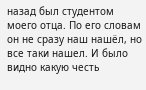назад был студентом моего отца. По его словам он не сразу наш нашёл, но все таки нашел. И было видно какую честь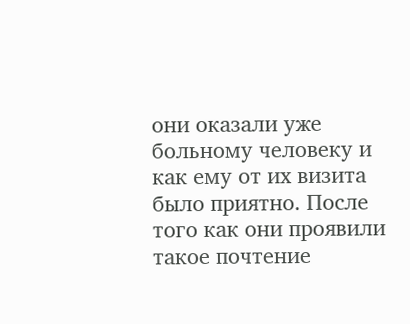они оказали уже больному человеку и как ему от их визита было приятно. После того как они проявили такое почтение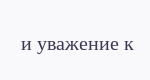и уважение к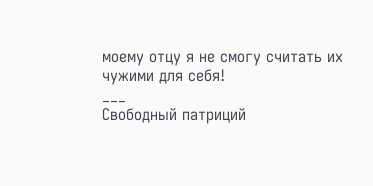моему отцу я не смогу считать их чужими для себя!
___
Свободный патриций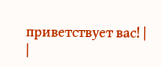приветствует вас! |
|